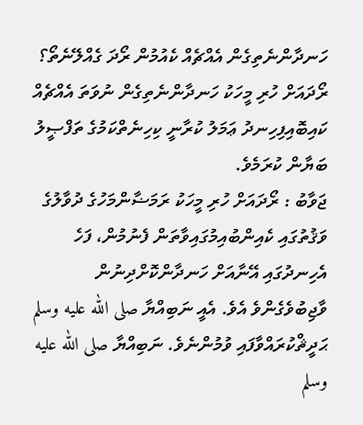ހަނދާންނެތިގެން އެއްޗެއް ކެއުމުން ރޯދަ ގެއްލޭނެތޯ؟
ރޯދައަށް ހުރި މީހަކު ހަނދާންނެތިގެން ނުވަތަ އެއްޗެއް ކައިބޮއިފިހިނދު ޢަމަލު ކުރާނީ ކިހިނެތްކަމުގެ ތަފްޞީލު ބަޔާން ކުރަމެވެ.
ޖަވާބު : ރޯދައަށް ހުރި މީހަކު ރަމަޟާންމަހުގެ ދުވާލުގެ ވަޤުތުގައި ކެއިންބުއިމުގައިވާތަން ފެނުމުން، ފަހެ އެހިނދުގައި އޭނާއަށް ހަނދާންކޮށްދިނުން ވާޖިބުވެގެންވެ އެވެ. އެއީ ނަބިއްޔާ صلى الله عليه وسلم ޙަދީޘްކުރައްވާފައި ވުމުންނެވެ. ނަބިއްޔާ صلى الله عليه وسلم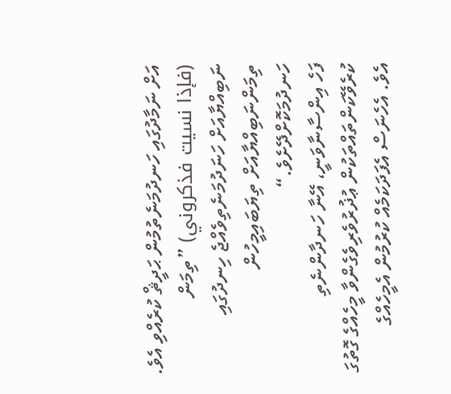އަށް ނަމާދުގައި ހަނދުމަނެތުމުން ޙަދީޘް ކުރެއްވި އެވެ. (فإذا نسيت فذكروني) ”ތިމަން ނަބިއްޔާއަށް ހަނަދުމަނެތިވެއްޖެ ހިނދުގައި ތިމަންނަބިއްޔާއަށް ތިޔަބައިމީހުން ހަނދުމަކޮށްދޭށެވެ.“
ފަހެ އިންސާނާވަނީ، އޭނާ ހަނދާންނެތި ކުރެވޭކަންތައްތަކުން ޢުޛުރުވެރިވެގެންވާ މީހެއްގެ ގޮތުގަ އެވެ. އެހެނަސް އެފަދަކަމެއް ކުރުމުން އެމީހެއްގެ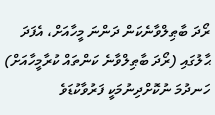ރޯދަ ބާޠިލްވާނެކަން ދަންނަ މީހާއަށް، އެފަދަ ޙާލުގައި (ރޯދަ ބާޠިލްވާނެ ކަންތައް ކުރާމީހާއަށް) ހަނދުމަ ނުކޮށްދިނުމަކީ ފަރުވާކުޑަވެ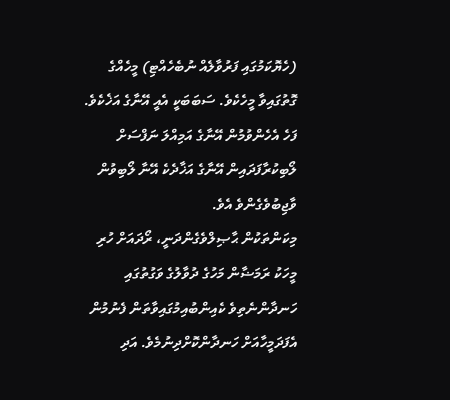(ހެޔޮކަމުގައި ފަރުވާލެއް ނުބެހެއްޓި) މީހެއްގެ ގޮތުގައިވާ މީހެކެވެ. ސަބަބަކީ އެއީ އޭނާގެ އަޚެކެވެ. ފަހެ އެހެންވުމުން އޭނާގެ އަމިއްލަ ނަފްސަށް ލޯބިކުރާފަދައިން އޭނާގެ އަޚާދެކެ އޭނާ ލޯބިވުން ވާޖިބުވެގެންވެ އެވެ.
މިކަންތަކުން ޙާޞިލްވެގެންދަނީ، ރޯދައަށް ހުރި މީހަކު ރަމަޟާން މަހުގެ ދުވާލުގެ ވަގުތުގައި ހަނދާންނެތިވެ ކެއިންބުއިމުގައިވާތަން ފެނުމުން އެފަދަމީހާއަށް ހަނދާންކޮށްދިނުމެވެ. އަދި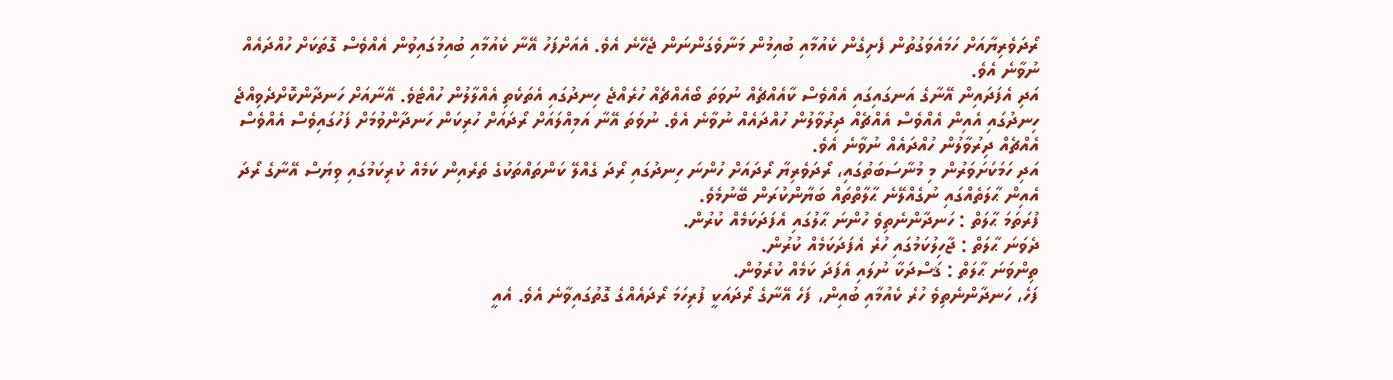ރޯދަވެރިޔާއަށް ހަމައެވަގުތުން ފެށިގެން ކެއުމާއި ބުއިމުން މަނާވެގަންނަން ޖެހޭނެ އެވެ. އެއަށްފަހު އޭނާ ކެއުމާއި ބުއިމުގައިވުން އެއްވެސް ގޮތަކަށް ހުއްދައެއް ނުވާނެ އެވެ.
އަދި އެފަދައިން އޭނާގެ އަނގައިގައި އެއްވެސް ކާއެއްޗެއް ނުވަތަ ބޯއެއްޗެއް ހުރެއްޖެ ހިނދުގައި އެތަކެތި އެއްލާލުން ހުއްޓެވެ. އޭނާއަށް ހަނދާންކޮށްދެވިއްޖެ ހިނދުގައި އެއިން އެއްވެސް އެއްޗެއް ދިރުވާލުން ހުއްދައެއް ނުވާނެ އެވެ. ނުވަތަ އޭނާ އަމިއްލައަށް ރޯދައަށް ހުރިކަން ހަނދާންވުމަށް ފަހުގައިވެސް އެއްވެސް އެއްޗެއް ދިރުވާލުން ހުއްދައެއް ނުވާނެ އެވެ.
އަދި ހަމަކަށަވަރުން މި މުނާސަބަތުގައި، ރޯދަވެރިޔާ ރޯދައަށް ހުންނަ ހިނދުގައި ރޯދަ ގެއްލޭ ކަންތައްތަކުގެ ތެރެއިން ކަމެއް ކުރިކަމުގައި ވިޔަސް އޭނާގެ ރޯދަ އެއިން ޙާލަތެއްގައި ނުގެއްލޭނެ ޙާލާތްތައް ބަޔާންކުރަން ބޭނުމެވެ.
ފުރަތަމަ ޙާލަތް : ހަނދާންނެތިވެ ހުންނަ ޙާލުގައި އެފަދަކަމެއް ކުރުން.
ދެވަނަ ޙާލަތް : ޖާހިލުކަމުގައި ހުރެ އެފަދަކަމެއް ކުރުން.
ތިންވަނަ ޙާލަތް : ޤަސްދަކާ ނުލައި އެފަދަ ކަމެއް ކުރެވުން.
ފަހެ، ހަނދާންނެތިވެ ހުރެ ކެއުމާއި ބުއިން، ފަހެ އޭނާގެ ރޯދައަކީ ފުރިހަމަ ރޯދައެއްގެ ގޮތުގައިވާނެ އެވެ. އެއީ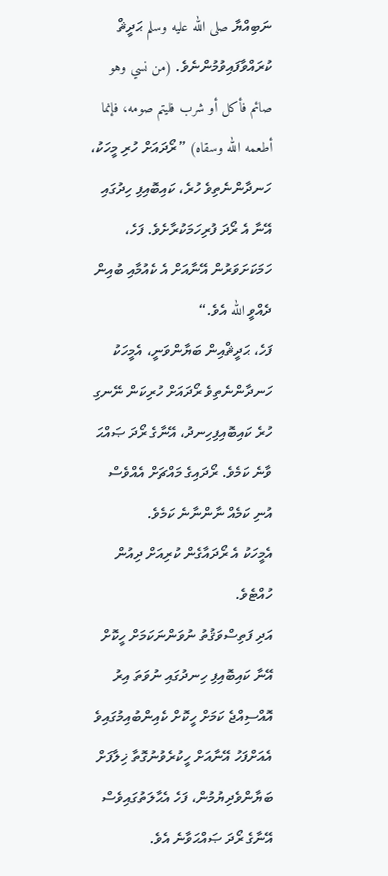ނަބިއްޔާ صلى الله عليه وسلم ޙަދީޘް ކުރައްވާފައިވުމުންނެވެ. (من نسي وهو صائم فأكل أو شرب فليتم صومه، فإنما أطعمه الله وسقاه) ”ރޯދައަށް ހުރި މީހަކު، ހަނދާންނެތިވެ ހުރެ، ކައިބޮއިފި ހިދުގައި އޭނާ އެ ރޯދަ ފުރިހަމަކުރާށެވެ. ފަހެ، ހަމަކަށަވަރުން އޭނާއަށް އެ ކެއުމާއި ބުއިން ދެއްވީ الله އެވެ.“
ފަހެ، ޙަދީޘްއިން ބަޔާންވަނީ، އެމީހަކު ހަނދާންނެތިވެ ރޯދައަށް ހުރިކަން ނޭނގި ހުރެ ކައިބޮއިފިހިނދު، އޭނާގެ ރޯދަ ޞައްޙަ ވާނެ ކަމެވެ. ރޯދައިގެ މައްޗަށް އެއްވެސް އުނި ކަމެއް ނާންނާނެ ކަމެވެ.
އެމީހަކު އެ ރޯދައާގެން ކުރިއަށް ދިއުން ހުއްޓެވެ.
އަދި ފަތިސްވަޤުތު ނުވަންނަކަމަށް ހީކޮށް އޭނާ ކައިބޮއިފި ހިނދުގައި ނުވަތަ އިރު އޮއްސިއްޖެ ކަމަށް ހީކޮށް ކެއިންބުއިމުގައިވެ އެއަށްފަހު އޭނާއަށް ހީކުރެވުނުގޮތާ ޚިލާފަށް ބަޔާންވެދިޔުމުން، ފަހެ އެޙާލަތުގައިވެސް އޭނާގެ ރޯދަ ޞައްޙަވާނެ އެވެ.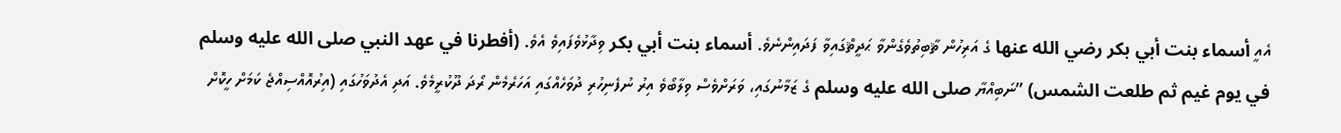އެއީ أسماء بنت أبي بكر رضي الله عنها ގެ އަރިހުން ޘާބިތުވެގެންވާ ޙަދީޘްގައިވާ ފަދައިންނެވެ. أسماء بنت أبي بكر ވިދާޅުވެފައިވެ އެވެ. (أفطرنا في عهد النبي صلى الله عليه وسلم في يوم غيم ثم طلعت الشمس) ”ނަބިއްޔާ صلى الله عليه وسلم ގެ ޒަމާނުގައި، ވަރަށްވެސް ވިލާބޯވެ އިރު ނުފެނިހުރި ދުވަހެއްގައި އަހަރެމެން ރޯދަ ދޫކުރީމެވެ. އަދި އެދުވަހުގައި (އިރުއޮއްސިއްޖެ ކަމަށް ހީކޮށް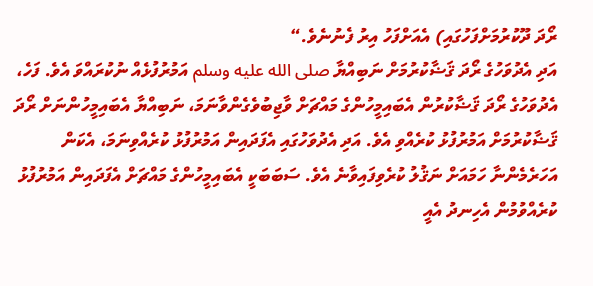ރޯދަ ދޫކުރުމަށްފަހުގައި) އެއަށްފަހު އިރު ފެނުނެވެ.“
އަދި އެދުވަހުގެ ރޯދަ ޤަޟާކުރުމަށް ނަބިއްޔާ صلى الله عليه وسلم އަމުރުފުޅެއް ނުކުރައްވަ އެވެ. ފަހެ، އެދުވަހުގެ ރޯދަ ޤަޟާކުރުން އެބައިމީހުންގެ މައްޗަށް ވާޖިބުވެގެންވާނަމަ، ނަބިއްޔާ އެބައިމީހުންނަށް ރޯދަ ޤަޟާކުރުމަށް އަމުރުފުޅު ކުރެއްވި އެވެ. އަދި އެދުވަހުގައި އެފަދައިން އަމުރުފުޅު ކުރެއްވިނަމަ، އެކަން އަހަރެމެންނާ ހަމައަށް ނަޤުލު ކުރެވިފައިވާނެ އެވެ. ސަބަބަކީ އެބައިމީހުންގެ މައްޗަށް އެފަދައިން އަމުރުފުޅު ކުރެއްވުމުން އެހިނދު އެއީ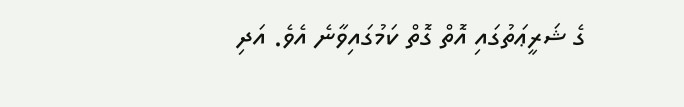ގެ ޝަރީޢަތުގައި އޮތް ގޮތް ކަމުގައިވާނެ އެވެ. އަދި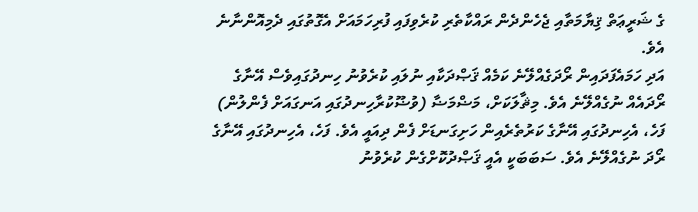ގެ ޝަރީޢަތް ޤިޔާމަތާއި ޖެހެންދެން ރައްކާތެރި ކުރެވިފައި ފުރިހަމައަށް އެގޮތުގައި ދެމިއޮންނާނެ އެވެ.
އަދި ހަމައެފަދައިން ރޯދަގެއްލޭނެ ކަމެއް ޤަޞްދަކާއި ނުލައި ކުރެވުނު ހިނދުގައިވެސް އޭނާގެ ރޯދައެއް ނުގެއްލޭނެ އެވެ. މިޘާލަކަށް، މަޟްމަޟާ (ވުޟޫކުރާހިނދުގައި އަނގައަށް ފެންލުން) ފަހެ، އެހިނދުގައި އޭނާގެ ކަރުތެރެއިން ހަށިގަނޑަށް ފެން ދިއައީ އެވެ. ފަހެ، އެހިނދުގައި އޭނާގެ ރޯދަ ނުގެއްލޭނެ އެވެ. ސަބަބަކީ އެއީ ޤަޞްދުކޮށްގެން ކުރެވުނު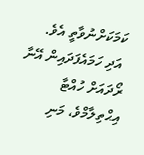ކަމަކަށްނުވާތީ އެވެ.
 އަދި ހަމައެފަދައިން އޭނާ ރޯދައަށް ހުއްޓާ އިޙްތިލާމްވެ، މަނި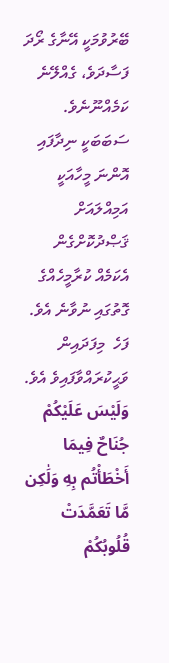ބޭރުވުމަކީ އޭނާގެ ރޯދަ ފަސާދަވެ، ގެއްލޭނެ ކަމެއްނޫނެވެ. ސަބަބަކީ ނިދާފައި އޮންނަ މީހާއަކީ އަމިއްލައަށް ޤަޞްދުކޮށްގެން އެކަމެއް ކުރާމީހެއްގެ ގޮތުގައި ނުވާނެ އެވެ. ފަހެ  މިފަދައިން ވަޙީކުރައްވާފައިވެ އެވެ. وَلَيْسَ عَلَيْكُمْ جُنَاحٌ فِيمَا أَخْطَأْتُم بِهِ وَلَٰكِن مَّا تَعَمَّدَتْ قُلُوبُكُمْ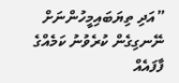”އަދި ތިޔަބައިމީހުންނަށް ނޭނގިގެން ކުރެވުނު ކަމެއްގެ ފާފައެއް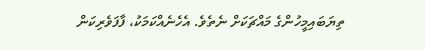ތިޔަބައިމީހުންގެ މައްޗަކަށް ނެތެވެ. އެހެނެއްކަމަކު، ފާފަވެރިކަން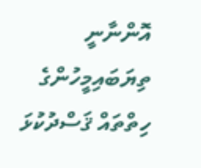އޮންނާނީ ތިޔަބައިމީހުންގެ ހިތްތައް ޤަސްދުކުޅަ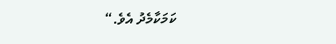ކަމަކާމެދު އެވެ.“